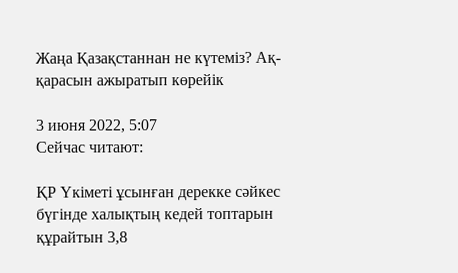Жаңа Қазақстаннан не күтеміз? Ақ-қарасын ажыратып көрейік

3 июня 2022, 5:07
Сейчас читают:

ҚР Үкіметі ұсынған дерекке сәйкес бүгінде халықтың кедей топтарын құрайтын 3,8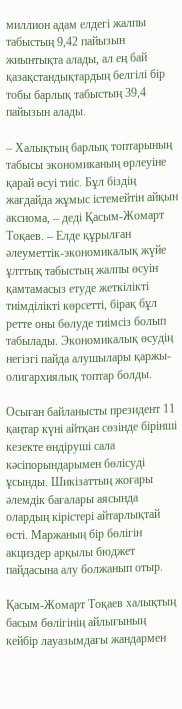миллион адам елдегі жалпы табыстың 9,42 пайызын жиынтықта алады, ал ең бай қазақстандықтардың белгілі бір тобы барлық табыстың 39,4 пайызын алады.

– Халықтың барлық топтарының табысы экономиканың өрлеуіне қарай өсуі тиіс. Бұл біздің жағдайда жұмыс істемейтін айқын аксиома, – деді Қасым-Жомарт Тоқаев. – Елде құрылған әлеуметтік-экономикалық жүйе ұлттық табыстың жалпы өсуін қамтамасыз етуде жеткілікті тиімділікті көрсетті, бірақ бұл ретте оны бөлуде тиімсіз болып табылады. Экономикалық өсудің негізгі пайда алушылары қаржы-олигархиялық топтар болды.

Осыған байланысты президент 11 қаңтар күні айтқан сөзінде бірінші кезекте өндіруші сала кәсіпорындарымен бөлісуді ұсынды. Шикізаттың жоғары әлемдік бағалары аясында олардың кірістері айтарлықтай өсті. Маржаның бір бөлігін акциздер арқылы бюджет пайдасына алу болжанып отыр.

Қасым-Жомарт Тоқаев халықтың басым бөлігінің айлығының кейбір лауазымдағы жандармен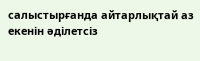салыстырғанда айтарлықтай аз екенін әділетсіз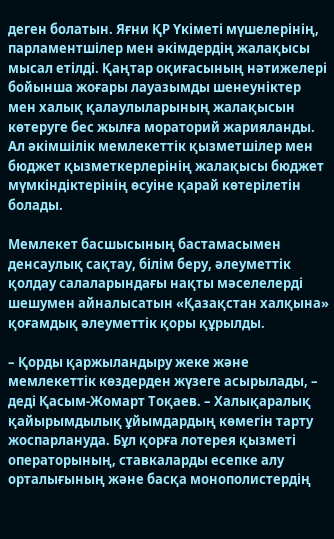деген болатын. Яғни ҚР Үкіметі мүшелерінің, парламентшілер мен әкімдердің жалақысы мысал етілді. Қаңтар оқиғасының нәтижелері бойынша жоғары лауазымды шенеуніктер мен халық қалаулыларының жалақысын көтеруге бес жылға мораторий жарияланды. Ал әкімшілік мемлекеттік қызметшілер мен бюджет қызметкерлерінің жалақысы бюджет мүмкіндіктерінің өсуіне қарай көтерілетін болады.

Мемлекет басшысының бастамасымен денсаулық сақтау, білім беру, әлеуметтік қолдау салаларындағы нақты мәселелерді шешумен айналысатын «Қазақстан халқына» қоғамдық әлеуметтік қоры құрылды.

– Қорды қаржыландыру жеке және мемлекеттік көздерден жүзеге асырылады, – деді Қасым-Жомарт Тоқаев. – Халықаралық қайырымдылық ұйымдардың көмегін тарту жоспарлануда. Бұл қорға лотерея қызметі операторының, ставкаларды есепке алу орталығының және басқа монополистердің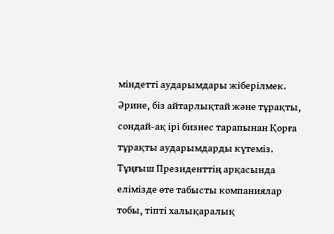міндетті аударымдары жіберілмек. Әрине, біз айтарлықтай және тұрақты, сондай-ақ ірі бизнес тарапынан Қорға тұрақты аударымдарды күтеміз. Тұңғыш Президенттің арқасында елімізде өте табысты компаниялар тобы, тіпті халықаралық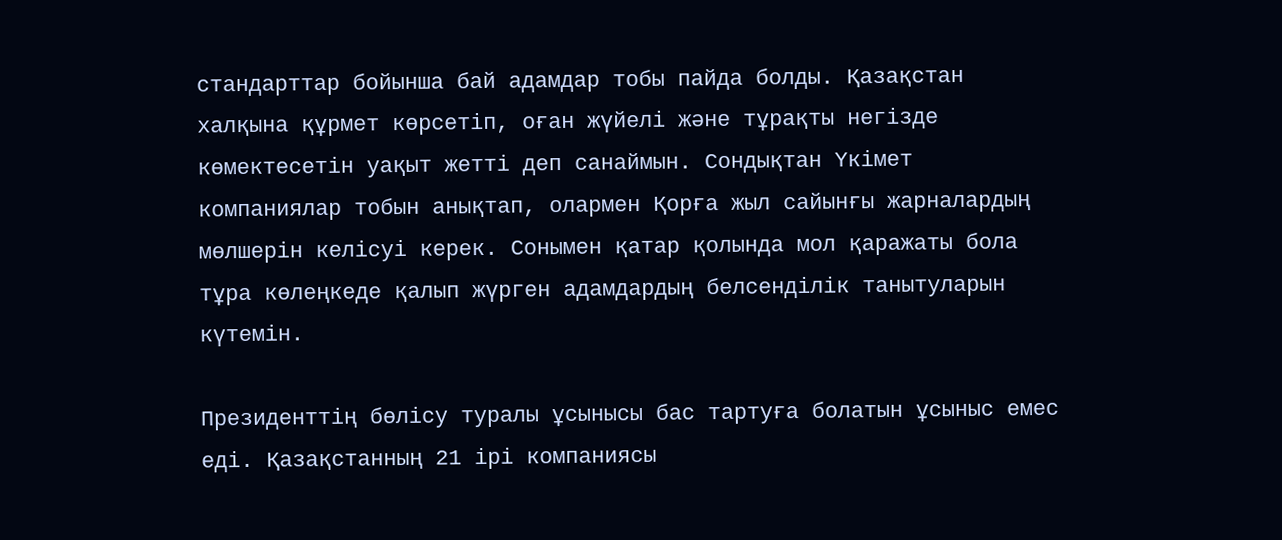стандарттар бойынша бай адамдар тобы пайда болды. Қазақстан халқына құрмет көрсетіп, оған жүйелі және тұрақты негізде көмектесетін уақыт жетті деп санаймын. Сондықтан Үкімет компаниялар тобын анықтап, олармен Қорға жыл сайынғы жарналардың мөлшерін келісуі керек. Сонымен қатар қолында мол қаражаты бола тұра көлеңкеде қалып жүрген адамдардың белсенділік танытуларын күтемін.

Президенттің бөлісу туралы ұсынысы бас тартуға болатын ұсыныс емес еді. Қазақстанның 21 ірі компаниясы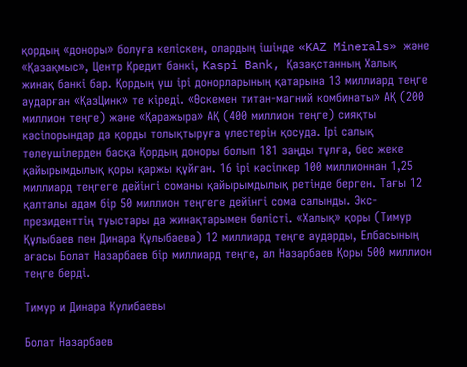қордың «доноры» болуға келіскен, олардың ішінде «KAZ Minerals» және «Қазақмыс», Центр Кредит банкі, Kaspi Bank, Қазақстанның Халық жинақ банкі бар. Қордың үш ірі донорларының қатарына 13 миллиард теңге аударған «ҚазЦинк» те кіреді. «Өскемен титан-магний комбинаты» АҚ (200 миллион теңге) және «Қаражыра» АҚ (400 миллион теңге) сияқты кәсіпорындар да қорды толықтыруға үлестерін қосуда. Ірі салық төлеушілерден басқа Қордың доноры болып 181 заңды тұлға, бес жеке қайырымдылық қоры қаржы құйған. 16 ірі кәсіпкер 100 миллионнан 1,25 миллиард теңгеге дейінгі соманы қайырымдылық ретінде берген. Тағы 12 қалталы адам бір 50 миллион теңгеге дейінгі сома салынды. Экс-президенттің туыстары да жинақтарымен бөлісті. «Халық» қоры (Тимур Құлыбаев пен Динара Құлыбаева) 12 миллиард теңге аударды, Елбасының ағасы Болат Назарбаев бір миллиард теңге, ал Назарбаев Қоры 500 миллион теңге берді.

Тимур и Динара Кулибаевы

Болат Назарбаев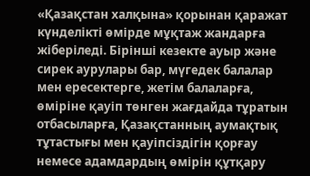«Қазақстан халқына» қорынан қаражат күнделікті өмірде мұқтаж жандарға жіберіледі. Бірінші кезекте ауыр және сирек аурулары бар, мүгедек балалар мен ересектерге, жетім балаларға, өміріне қауіп төнген жағдайда тұратын отбасыларға, Қазақстанның аумақтық тұтастығы мен қауіпсіздігін қорғау немесе адамдардың өмірін құтқару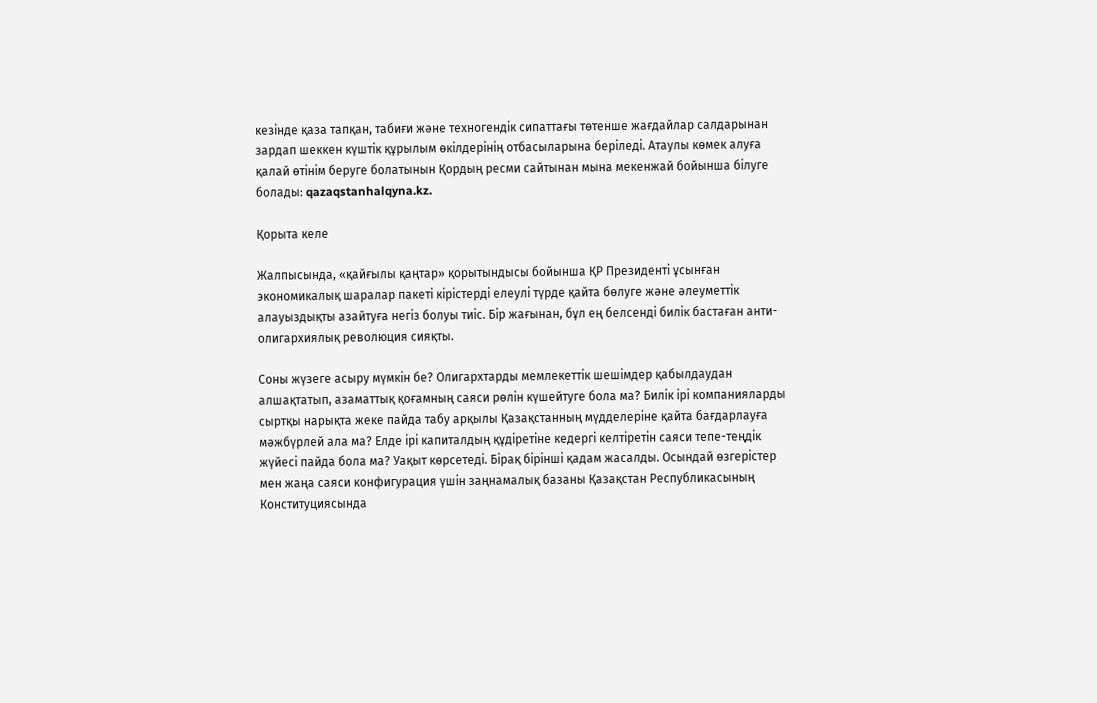кезінде қаза тапқан, табиғи және техногендік сипаттағы төтенше жағдайлар салдарынан зардап шеккен күштік құрылым өкілдерінің отбасыларына беріледі. Атаулы көмек алуға қалай өтінім беруге болатынын Қордың ресми сайтынан мына мекенжай бойынша білуге болады: qazaqstanhalqyna.kz.

Қорыта келе

Жалпысында, «қайғылы қаңтар» қорытындысы бойынша ҚР Президенті ұсынған экономикалық шаралар пакеті кірістерді елеулі түрде қайта бөлуге және әлеуметтік алауыздықты азайтуға негіз болуы тиіс. Бір жағынан, бұл ең белсенді билік бастаған анти-олигархиялық революция сияқты.

Соны жүзеге асыру мүмкін бе? Олигархтарды мемлекеттік шешімдер қабылдаудан алшақтатып, азаматтық қоғамның саяси рөлін күшейтуге бола ма? Билік ірі компанияларды сыртқы нарықта жеке пайда табу арқылы Қазақстанның мүдделеріне қайта бағдарлауға мәжбүрлей ала ма? Елде ірі капиталдың құдіретіне кедергі келтіретін саяси тепе-теңдік жүйесі пайда бола ма? Уақыт көрсетеді. Бірақ бірінші қадам жасалды. Осындай өзгерістер мен жаңа саяси конфигурация үшін заңнамалық базаны Қазақстан Республикасының Конституциясында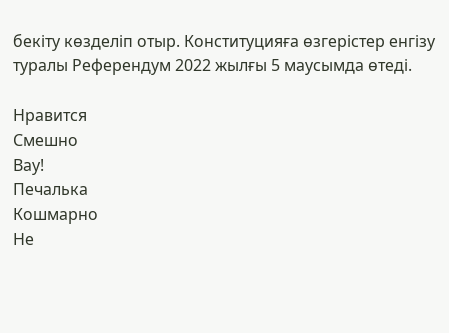бекіту көзделіп отыр. Конституцияға өзгерістер енгізу туралы Референдум 2022 жылғы 5 маусымда өтеді.

Нравится
Смешно
Вау!
Печалька
Кошмарно
Не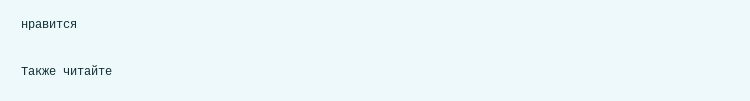нравится

Также читайте